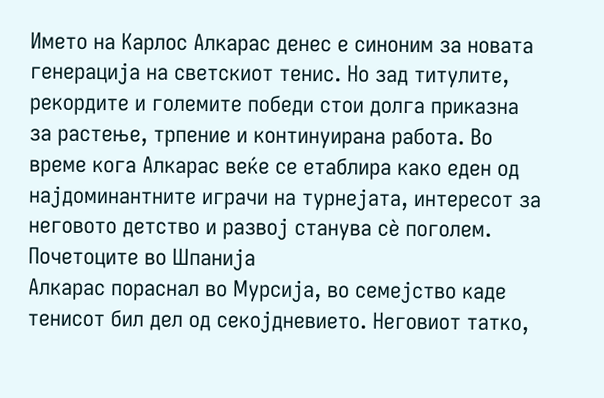Името на Карлос Алкарас денес е синоним за новата генерација на светскиот тенис. Но зад титулите, рекордите и големите победи стои долга приказна за растење, трпение и континуирана работа. Во време кога Алкарас веќе се етаблира како еден од најдоминантните играчи на турнејата, интересот за неговото детство и развој станува сè поголем.
Почетоците во Шпанија
Алкарас пораснал во Мурсија, во семејство каде тенисот бил дел од секојдневието. Неговиот татко,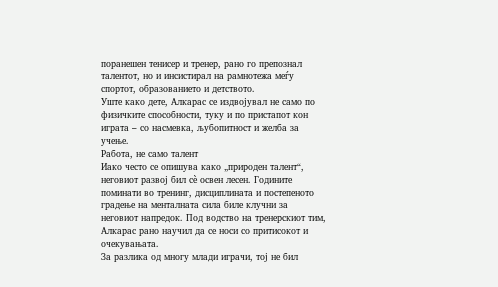поранешен тенисер и тренер, рано го препознал талентот, но и инсистирал на рамнотежа меѓу спортот, образованието и детството.
Уште како дете, Алкарас се издвојувал не само по физичките способности, туку и по пристапот кон играта – со насмевка, љубопитност и желба за учење.
Работа, не само талент
Иако често се опишува како „природен талент“, неговиот развој бил сè освен лесен. Годините поминати во тренинг, дисциплината и постепеното градење на менталната сила биле клучни за неговиот напредок. Под водство на тренерскиот тим, Алкарас рано научил да се носи со притисокот и очекувањата.
За разлика од многу млади играчи, тој не бил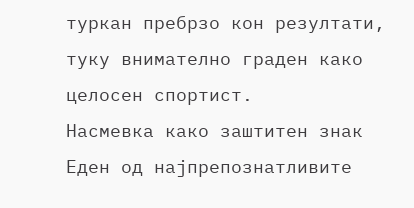туркан пребрзо кон резултати, туку внимателно граден како целосен спортист.
Насмевка како заштитен знак
Еден од најпрепознатливите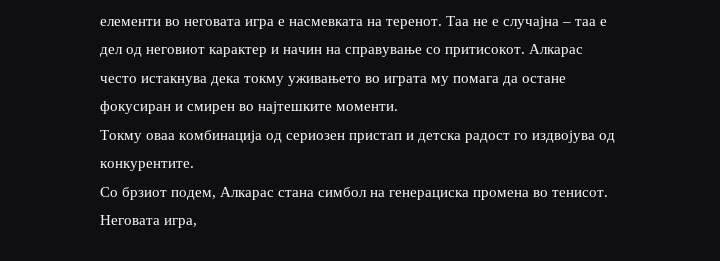елементи во неговата игра е насмевката на теренот. Таа не е случајна – таа е дел од неговиот карактер и начин на справување со притисокот. Алкарас често истакнува дека токму уживањето во играта му помага да остане фокусиран и смирен во најтешките моменти.
Токму оваа комбинација од сериозен пристап и детска радост го издвојува од конкурентите.
Со брзиот подем, Алкарас стана симбол на генерациска промена во тенисот. Неговата игра,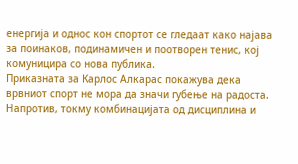енергија и однос кон спортот се гледаат како најава за поинаков, подинамичен и поотворен тенис, кој комуницира со нова публика.
Приказната за Карлос Алкарас покажува дека врвниот спорт не мора да значи губење на радоста. Напротив, токму комбинацијата од дисциплина и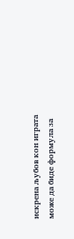искрена љубов кон играта може да биде формула за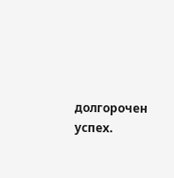долгорочен успех.